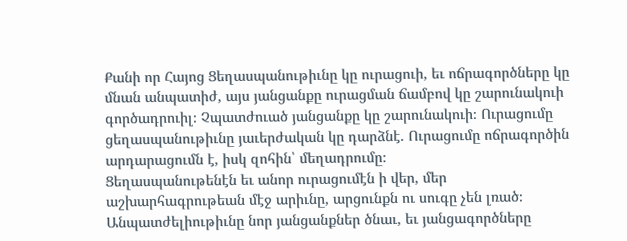Քանի որ Հայոց Ցեղասպանութիւնը կը ուրացուի, եւ ոճրագործները կը մնան անպատիժ, այս յանցանքը ուրացման ճամբով կը շարունակուի գործադրուիլ։ Չպատժուած յանցանքը կը շարունակուի։ Ուրացումը ցեղասպանութիւնը յաւերժական կը դարձնէ. Ուրացումը ոճրագործին արդարացումն է, իսկ զոհին՝ մեղադրումը։
Ցեղասպանութենէն եւ անոր ուրացումէն ի վեր, մեր աշխարհագրութեան մէջ արիւնը, արցունքն ու սուգը չեն լռած։ Անպատժելիութիւնը նոր յանցանքներ ծնաւ, եւ յանցագործները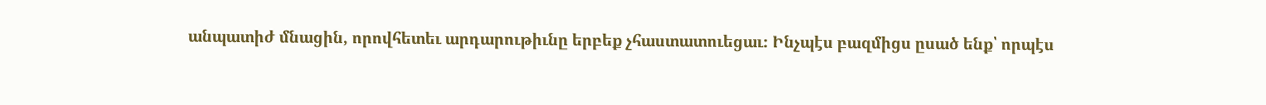անպատիժ մնացին, որովհետեւ արդարութիւնը երբեք չհաստատուեցաւ։ Ինչպէս բազմիցս ըսած ենք՝ որպէս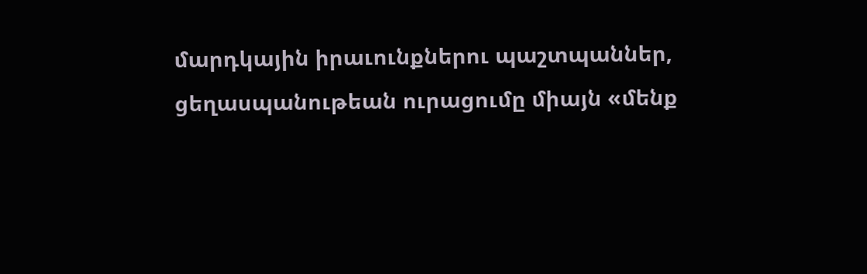մարդկային իրաւունքներու պաշտպաններ, ցեղասպանութեան ուրացումը միայն «մենք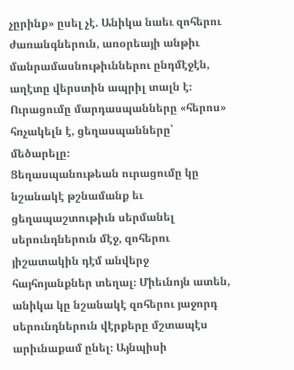չըրինք» ըսել չէ. Անիկա նաեւ զոհերու ժառանգներուն, առօրեայի անթիւ մանրամասնութիւններու ընդմէջէն, աղէտը վերստին ապրիլ տալն է։ Ուրացումը մարդասպանները «հերոս» հռչակելն է, ցեղասպանները՝ մեծարելը։
Ցեղասպանութեան ուրացումը կը նշանակէ թշնամանք եւ ցեղապաշտութիւն սերմանել սերունդներուն մէջ, զոհերու յիշատակին դէմ անվերջ հայհոյանքներ տեղալ։ Միեւնոյն ատեն, անիկա կը նշանակէ զոհերու յաջորդ սերունդներուն վէրքերը մշտապէս արիւնաքամ ընել։ Այնպիսի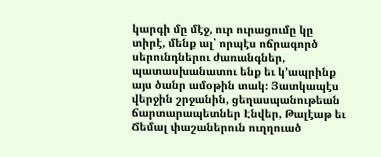կարգի մը մէջ, ուր ուրացումը կը տիրէ, մենք ալ՝ որպէս ոճրագործ սերունդներու ժառանգներ, պատասխանատու ենք եւ կ’ապրինք այս ծանր ամօթին տակ։ Յատկապէս վերջին շրջանին, ցեղասպանութեան ճարտարապետներ Էնվեր, Թալէաթ եւ Ճեմալ փաշաներուն ուղղուած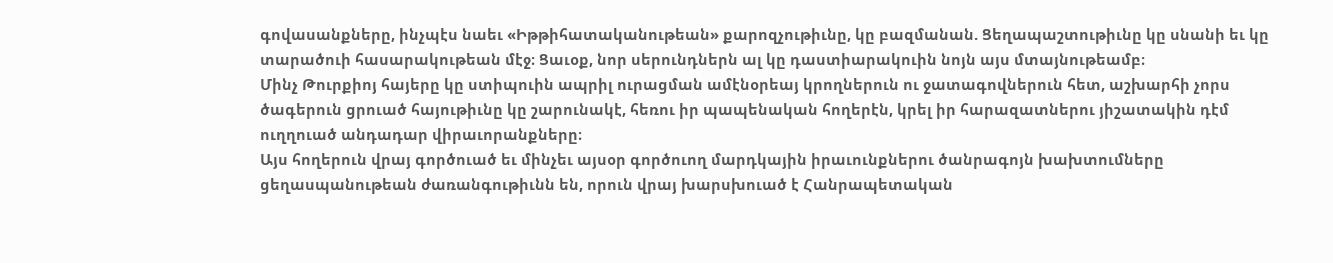գովասանքները, ինչպէս նաեւ «Իթթիհատականութեան» քարոզչութիւնը, կը բազմանան. Ցեղապաշտութիւնը կը սնանի եւ կը տարածուի հասարակութեան մէջ։ Ցաւօք, նոր սերունդներն ալ կը դաստիարակուին նոյն այս մտայնութեամբ։
Մինչ Թուրքիոյ հայերը կը ստիպուին ապրիլ ուրացման ամէնօրեայ կրողներուն ու ջատագովներուն հետ, աշխարհի չորս ծագերուն ցրուած հայութիւնը կը շարունակէ, հեռու իր պապենական հողերէն, կրել իր հարազատներու յիշատակին դէմ ուղղուած անդադար վիրաւորանքները։
Այս հողերուն վրայ գործուած եւ մինչեւ այսօր գործուող մարդկային իրաւունքներու ծանրագոյն խախտումները ցեղասպանութեան ժառանգութիւնն են, որուն վրայ խարսխուած է Հանրապետական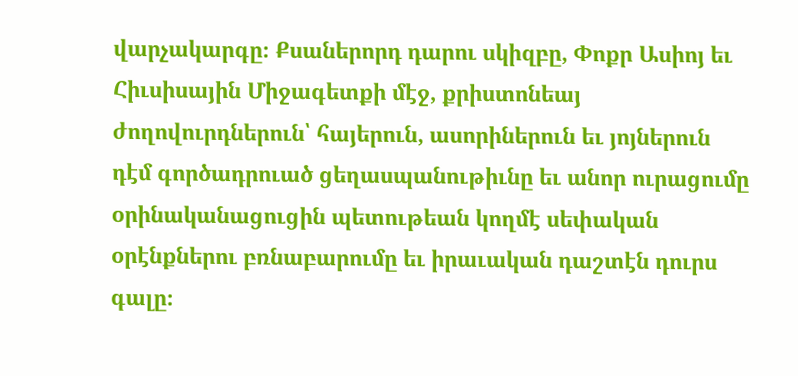վարչակարգը։ Քսաներորդ դարու սկիզբը, Փոքր Ասիոյ եւ Հիւսիսային Միջագետքի մէջ, քրիստոնեայ ժողովուրդներուն՝ հայերուն, ասորիներուն եւ յոյներուն դէմ գործադրուած ցեղասպանութիւնը եւ անոր ուրացումը օրինականացուցին պետութեան կողմէ սեփական օրէնքներու բռնաբարումը եւ իրաւական դաշտէն դուրս գալը։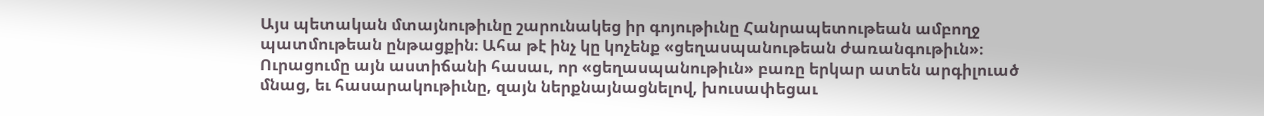Այս պետական մտայնութիւնը շարունակեց իր գոյութիւնը Հանրապետութեան ամբողջ պատմութեան ընթացքին։ Ահա թէ ինչ կը կոչենք «ցեղասպանութեան ժառանգութիւն»։
Ուրացումը այն աստիճանի հասաւ, որ «ցեղասպանութիւն» բառը երկար ատեն արգիլուած մնաց, եւ հասարակութիւնը, զայն ներքնայնացնելով, խուսափեցաւ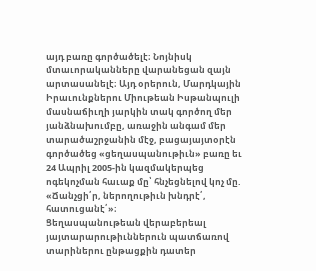այդ բառը գործածելէ։ Նոյնիսկ մտաւորականները վարանեցան զայն արտասանելէ։ Այդ օրերուն, Մարդկային Իրաւունքներու Միութեան Իսթանպուլի մասնաճիւղի յարկին տակ գործող մեր յանձնախումբը, առաջին անգամ մեր տարածաշրջանին մէջ, բացայայտօրէն գործածեց «ցեղասպանութիւն» բառը եւ 24 Ապրիլ 2005-ին կազմակերպեց ոգեկոչման հաւաք մը՝ հնչեցնելով կոչ մը. «Ճանչցի՛ր, ներողութիւն խնդրէ՛, հատուցանէ՛»։
Ցեղասպանութեան վերաբերեալ յայտարարութիւններուն պատճառով տարիներու ընթացքին դատեր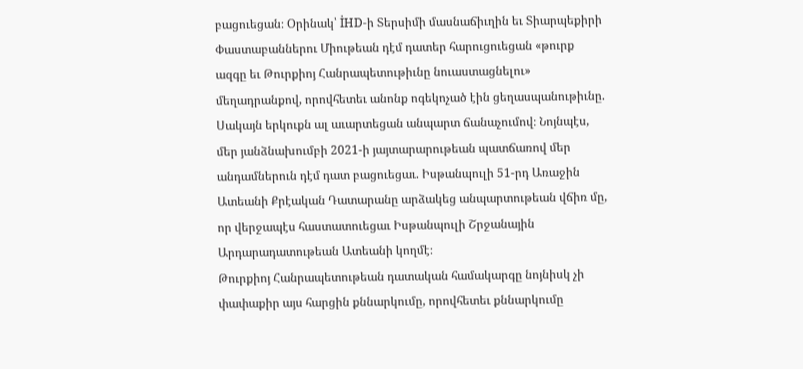բացուեցան։ Օրինակ՝ İHD-ի Տերսիմի մասնաճիւղին եւ Տիարպեքիրի Փաստաբաններու Միութեան դէմ դատեր հարուցուեցան «թուրք ազգը եւ Թուրքիոյ Հանրապետութիւնը նուաստացնելու» մեղադրանքով, որովհետեւ անոնք ոգեկոչած էին ցեղասպանութիւնը. Սակայն երկուքն ալ աւարտեցան անպարտ ճանաչումով։ Նոյնպէս, մեր յանձնախումբի 2021-ի յայտարարութեան պատճառով մեր անդամներուն դէմ դատ բացուեցաւ. Իսթանպուլի 51-րդ Առաջին Ատեանի Քրէական Դատարանը արձակեց անպարտութեան վճիռ մը, որ վերջապէս հաստատուեցաւ Իսթանպուլի Շրջանային Արդարադատութեան Ատեանի կողմէ։
Թուրքիոյ Հանրապետութեան դատական համակարգը նոյնիսկ չի փափաքիր այս հարցին քննարկումը, որովհետեւ քննարկումը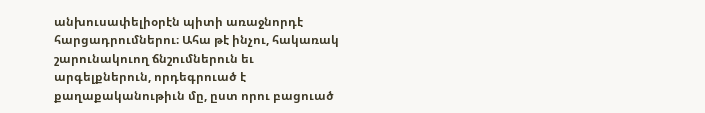անխուսափելիօրէն պիտի առաջնորդէ հարցադրումներու։ Ահա թէ ինչու, հակառակ շարունակուող ճնշումներուն եւ արգելքներուն, որդեգրուած է քաղաքականութիւն մը, ըստ որու բացուած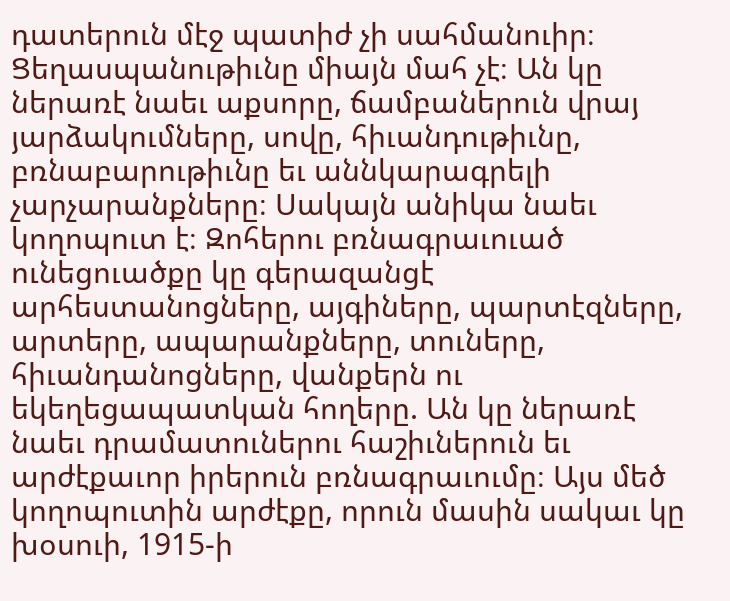դատերուն մէջ պատիժ չի սահմանուիր։
Ցեղասպանութիւնը միայն մահ չէ։ Ան կը ներառէ նաեւ աքսորը, ճամբաներուն վրայ յարձակումները, սովը, հիւանդութիւնը, բռնաբարութիւնը եւ աննկարագրելի չարչարանքները։ Սակայն անիկա նաեւ կողոպուտ է։ Զոհերու բռնագրաւուած ունեցուածքը կը գերազանցէ արհեստանոցները, այգիները, պարտէզները, արտերը, ապարանքները, տուները, հիւանդանոցները, վանքերն ու եկեղեցապատկան հողերը. Ան կը ներառէ նաեւ դրամատուներու հաշիւներուն եւ արժէքաւոր իրերուն բռնագրաւումը։ Այս մեծ կողոպուտին արժէքը, որուն մասին սակաւ կը խօսուի, 1915-ի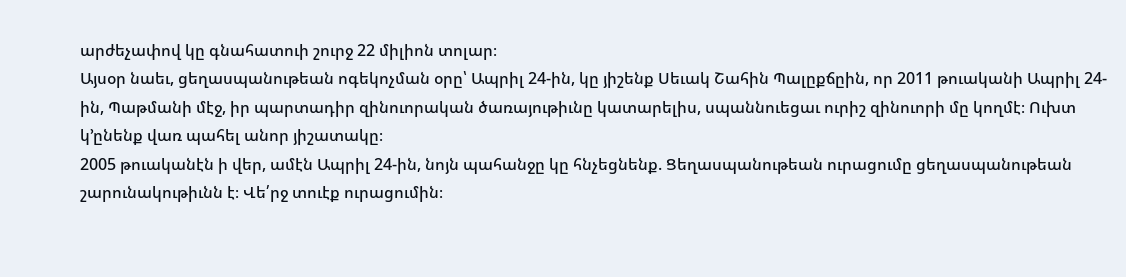արժեչափով կը գնահատուի շուրջ 22 միլիոն տոլար։
Այսօր նաեւ, ցեղասպանութեան ոգեկոչման օրը՝ Ապրիլ 24-ին, կը յիշենք Սեւակ Շահին Պալըքճըին, որ 2011 թուականի Ապրիլ 24-ին, Պաթմանի մէջ, իր պարտադիր զինուորական ծառայութիւնը կատարելիս, սպաննուեցաւ ուրիշ զինուորի մը կողմէ։ Ուխտ կ’ընենք վառ պահել անոր յիշատակը։
2005 թուականէն ի վեր, ամէն Ապրիլ 24-ին, նոյն պահանջը կը հնչեցնենք. Ցեղասպանութեան ուրացումը ցեղասպանութեան շարունակութիւնն է։ Վե՛րջ տուէք ուրացումին։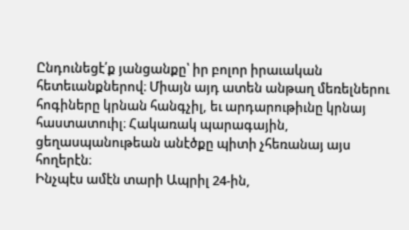Ընդունեցէ՛ք յանցանքը՝ իր բոլոր իրաւական հետեւանքներով։ Միայն այդ ատեն անթաղ մեռելներու հոգիները կրնան հանգչիլ, եւ արդարութիւնը կրնայ հաստատուիլ։ Հակառակ պարագային, ցեղասպանութեան անէծքը պիտի չհեռանայ այս հողերէն։
Ինչպէս ամէն տարի Ապրիլ 24-ին,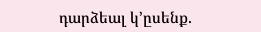դարձեալ կ’ըսենք.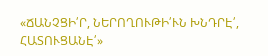«ՃԱՆՉՑԻ՛Ր, ՆԵՐՈՂՈՒԹԻ՛ՒՆ ԽՆԴՐԷ՛, ՀԱՏՈՒՑԱՆԷ՛»